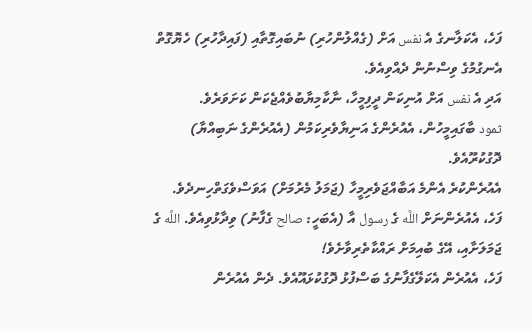ފަހެ، އެކަލާނގެ އެ نفس އަށް (ގެއްލުންހުރި) ނުބައިގޮތާއި (ފައިދާހުރި) ހެޔޮގޮތް އެނގުމުގެ ވިސްނުން ދެއްވިއެވެ.
އަދި އެ نفس އަށް އުނިކަން ދީފިމީހާ، ނާކާމިޔާބުވެއްޖެކަން ކަށަވަރެވެ.
ثمود ބާގައިމީހުން، އެއުރެންގެ އަނިޔާވެރިކަމުން (އެއުރެންގެ ނަބިއްޔާ) ދޮގުކުރޫއެވެ.
އެއުރެންކުރެ އެންމެ އަބާއްޖަވެރިމީހާ (ޖަމަލު މެރުމަށް) އަވަސްވެގަތްހިނދެވެ.
ފަހެ، އެއުރެންނަށް اللَّه ގެ رسول އާ (އެބަހީ: صالح ގެފާނު) ވިދާޅުވިއެވެ. اللَّه ގެ ޖަމަލަށާއި، އޭގެ ބުއިމަށް ރައްކާތެރިވާށެވެ!
ފަހެ، އެއުރެން އެކަލޭގެފާނުގެ ބަސްފުޅު ދޮގުކުޅައޫއެވެ. ދެން އެއުރެން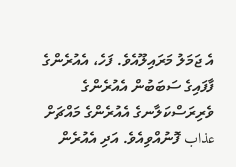އެ ޖަމަލު މަރައިލޫއެވެ. ފަހެ، އެއުރެންގެ ފާފައިގެ ސަބަބުން އެއުރެންގެ ވެރިރަސްކަލާނގެ އެއުރެންގެ މައްޗަށް عذاب ފޮނުއްވިއެވެ. އަދި އެއުރެން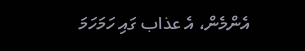އެންމެން، އެ عذاب ގައި ހަމަހަމަ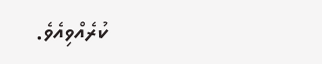ކުރެއްވިއެވެ.